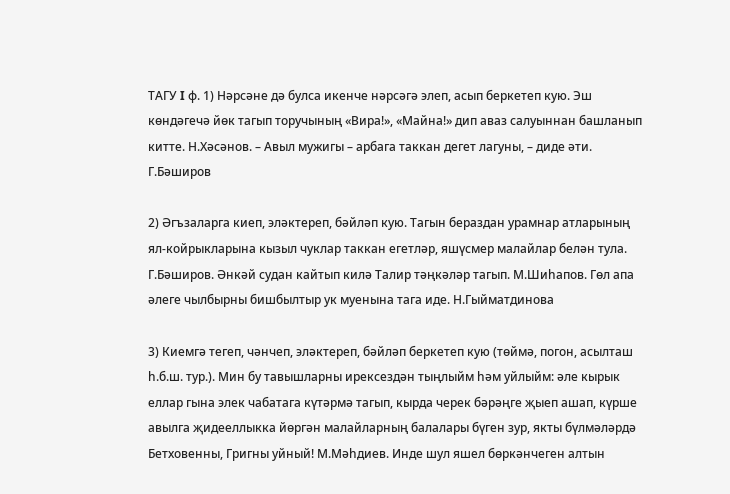ТАГУ I ф. 1) Нәрсәне дә булса икенче нәрсәгә элеп, асып беркетеп кую. Эш көндәгечә йөк тагып торучының «Вира!», «Майна!» дип аваз салуыннан башланып китте. Н.Хәсәнов. – Авыл мужигы – арбага таккан дегет лагуны, – диде әти. Г.Бәширов

2) Әгъзаларга киеп, эләктереп, бәйләп кую. Тагын бераздан урамнар атларының ял-койрыкларына кызыл чуклар таккан егетләр, яшүсмер малайлар белән тула. Г.Бәширов. Әнкәй судан кайтып килә Талир тәңкәләр тагып. М.Шиһапов. Гөл апа әлеге чылбырны бишбылтыр ук муенына тага иде. Н.Гыйматдинова

3) Киемгә тегеп, чәнчеп, эләктереп, бәйләп беркетеп кую (төймә, погон, асылташ һ.б.ш. тур.). Мин бу тавышларны ирексездән тыңлыйм һәм уйлыйм: әле кырык еллар гына элек чабатага күтәрмә тагып, кырда черек бәрәңге җыеп ашап, күрше авылга җидееллыкка йөргән малайларның балалары бүген зур, якты бүлмәләрдә Бетховенны, Григны уйный! М.Мәһдиев. Инде шул яшел бөркәнчеген алтын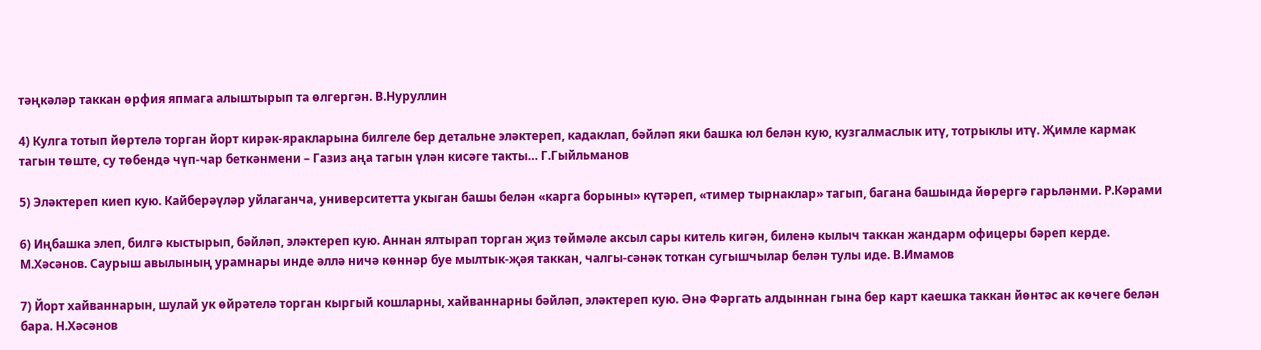тәңкәләр таккан өрфия япмага алыштырып та өлгергән. В.Нуруллин

4) Кулга тотып йөртелә торган йорт кирәк-яракларына билгеле бер детальне эләктереп, кадаклап, бәйләп яки башка юл белән кую, кузгалмаслык итү, тотрыклы итү. Җимле кармак тагын төште, су төбендә чүп-чар беткәнмени – Газиз аңа тагын үлән кисәге такты… Г.Гыйльманов

5) Эләктереп киеп кую. Кайберәүләр уйлаганча, университетта укыган башы белән «карга борыны» күтәреп, «тимер тырнаклар» тагып, багана башында йөрергә гарьләнми. Р.Кәрами

6) Иңбашка элеп, билгә кыстырып, бәйләп, эләктереп кую. Аннан ялтырап торган җиз төймәле аксыл сары китель кигән, биленә кылыч таккан жандарм офицеры бәреп керде. М.Хәсәнов. Саурыш авылының урамнары инде әллә ничә көннәр буе мылтык-җәя таккан, чалгы-сәнәк тоткан сугышчылар белән тулы иде. В.Имамов

7) Йорт хайваннарын, шулай ук өйрәтелә торган кыргый кошларны, хайваннарны бәйләп, эләктереп кую. Әнә Фәргать алдыннан гына бер карт каешка таккан йөнтәс ак көчеге белән бара. Н.Хәсәнов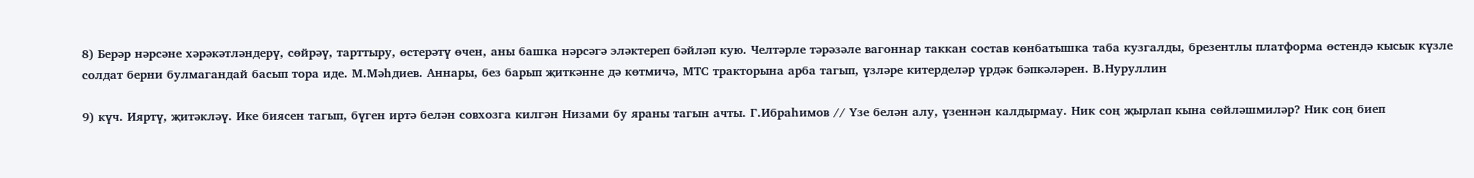8) Берәр нәрсәне хәрәкәтләндерү, сөйрәү, тарттыру, өстерәтү өчен, аны башка нәрсәгә эләктереп бәйләп кую. Челтәрле тәрәзәле вагоннар таккан состав көнбатышка таба кузгалды, брезентлы платформа өстендә кысык күзле солдат берни булмагандай басып тора иде. М.Мәһдиев. Аннары, без барып җиткәнне дә көтмичә, МТС тракторына арба тагып, үзләре китерделәр үрдәк бәпкәләрен. В.Нуруллин

9) күч. Ияртү, җитәкләү. Ике биясен тагып, бүген иртә белән совхозга килгән Низами бу яраны тагын ачты. Г.Ибраһимов // Үзе белән алу, үзеннән калдырмау. Ник соң җырлап кына сөйләшмиләр? Ник соң биеп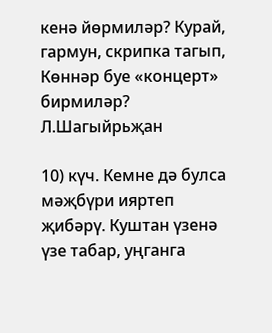кенә йөрмиләр? Курай, гармун, скрипка тагып, Көннәр буе «концерт» бирмиләр? Л.Шагыйрьҗан

10) күч. Кемне дә булса мәҗбүри ияртеп җибәрү. Куштан үзенә үзе табар, уңганга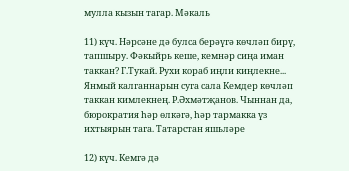мулла кызын тагар. Мәкаль

11) күч. Нәрсәне дә булса берәүгә көчләп бирү, тапшыру. Фәкыйрь кеше, кемнәр сиңа иман таккан? Г.Тукай. Рухи кораб иңли киңлекне... Янмый калганнарын суга сала Кемдер көчләп таккан кимлекнең. Р.Әхмәтҗанов. Чыннан да, бюрократия һәр өлкәгә, һәр тармакка үз ихтыярын тага. Татарстан яшьләре

12) күч. Кемгә дә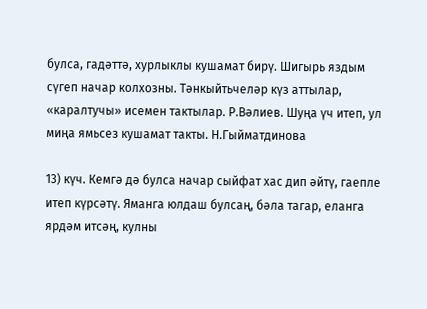булса, гадәттә, хурлыклы кушамат бирү. Шигырь яздым сүгеп начар колхозны. Тәнкыйтьчеләр күз аттылар, «каралтучы» исемен тактылар. Р.Вәлиев. Шуңа үч итеп, ул миңа ямьсез кушамат такты. Н.Гыйматдинова

13) күч. Кемгә дә булса начар сыйфат хас дип әйтү, гаепле итеп күрсәтү. Яманга юлдаш булсаң, бәла тагар, еланга ярдәм итсәң, кулны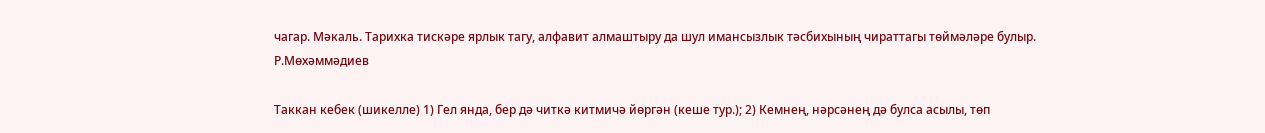чагар. Мәкаль. Тарихка тискәре ярлык тагу, алфавит алмаштыру да шул имансызлык тәсбихының чираттагы төймәләре булыр. Р.Мөхәммәдиев

Таккан кебек (шикелле) 1) Гел янда, бер дә читкә китмичә йөргән (кеше тур.); 2) Кемнең, нәрсәнең дә булса асылы, төп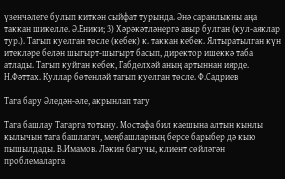үзенчәлеге булып киткән сыйфат турында. Әнә саранлыкны аңа таккан шикелле. Ә.Еники; 3) Хәрәкәтләнергә авыр булган (кул-аяклар тур.). Тагып куелган төсле (кебек) к. таккан кебек. Ялтыратылган күн итекләре белән шыгырт-шыгырт басып, директор ишеккә таба атлады. Тагып куйган кебек, Габделхәй аның артыннан иярде. Н.Фәттах. Куллар бөтенләй тагып куелган төсле. Ф.Садриев

Тага бару Әледән-әле, акрынлап тагу

Тага башлау Тагарга тотыну. Мостафа бил каешына алтын кынлы кылычын тага башлагач, меңбашларның берсе барыбер дә кыю пышылдады. В.Имамов. Ләкин багучы, клиент сөйләгән проблемаларга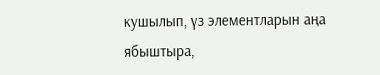кушылып, үз элементларын аңа ябыштыра,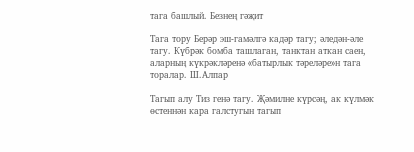тага башлый. Безнең гәҗит

Тага тору Берәр эш-гамәлгә кадәр тагу; әледән-әле тагу. Күбрәк бомба ташлаган, танктан аткан саен, аларның күкрәкләренә «батырлык тәреләре»н тага торалар. Ш.Алпар

Тагып алу Тиз генә тагу. Җәмилне күрсәң, ак күлмәк өстеннән кара галстугын тагып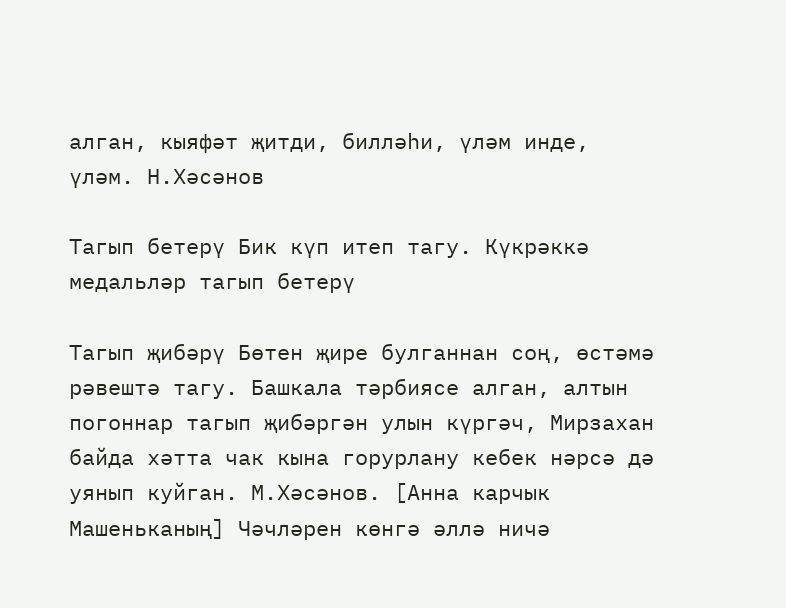алган, кыяфәт җитди, билләһи, үләм инде, үләм. Н.Хәсәнов

Тагып бетерү Бик күп итеп тагу. Күкрәккә медальләр тагып бетерү

Тагып җибәрү Бөтен җире булганнан соң, өстәмә рәвештә тагу. Башкала тәрбиясе алган, алтын погоннар тагып җибәргән улын күргәч, Мирзахан байда хәтта чак кына горурлану кебек нәрсә дә уянып куйган. М.Хәсәнов. [Анна карчык Машеньканың] Чәчләрен көнгә әллә ничә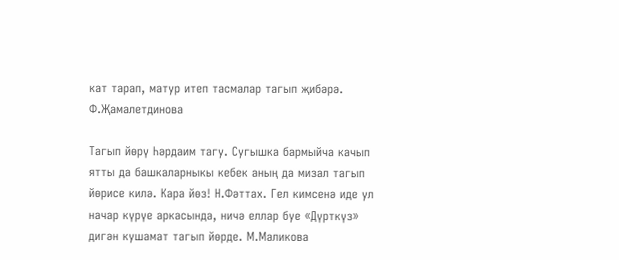кат тарап, матур итеп тасмалар тагып җибәрә. Ф.Җамалетдинова

Тагып йөрү Һәрдаим тагу. Сугышка бармыйча качып ятты да башкаларныкы кебек аның да мизал тагып йөрисе килә. Кара йөз! Н.Фәттах. Гел кимсенә иде ул начар күрүе аркасында, ничә еллар буе «Дүрткүз» дигән кушамат тагып йөрде. М.Маликова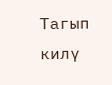Тагып килү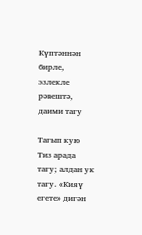Күптәннән бирле, эзлекле рәвештә, даими тагу

Тагып кую Тиз арада тагу; алдан ук тагу. «Кияү егете» дигән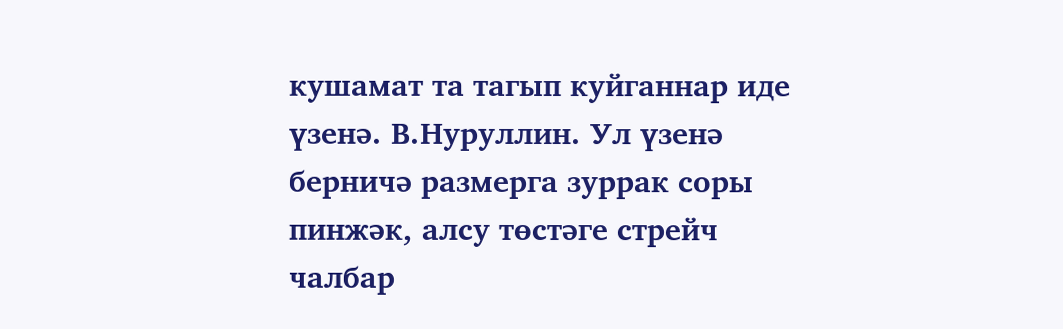кушамат та тагып куйганнар иде үзенә. В.Нуруллин. Ул үзенә берничә размерга зуррак соры пинжәк, алсу төстәге стрейч чалбар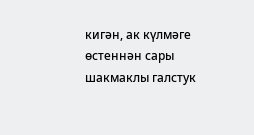кигән, ак күлмәге өстеннән сары шакмаклы галстук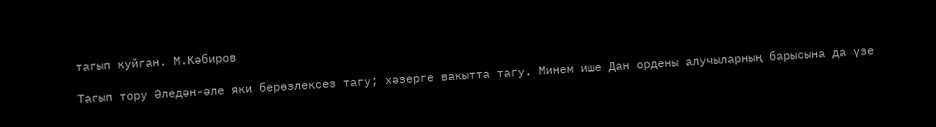тагып куйган. М.Кәбиров

Тагып тору Әледән-әле яки берөзлексез тагу; хәзерге вакытта тагу. Минем ише Дан ордены алучыларның барысына да үзе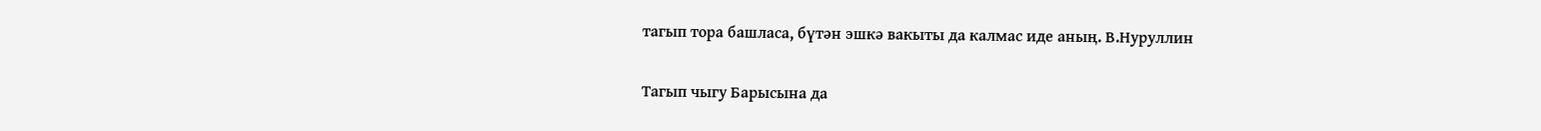тагып тора башласа, бүтән эшкә вакыты да калмас иде аның. В.Нуруллин

Тагып чыгу Барысына да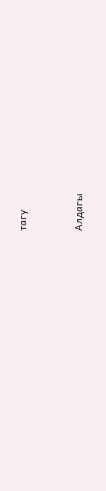тагу



Алдагы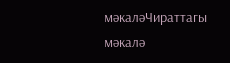мәкаләЧираттагы мәкалә